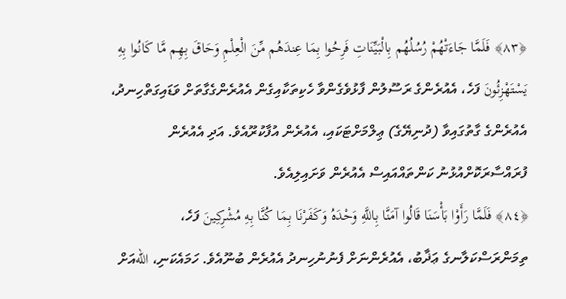﴿٨٣﴾ فَلَمَّا جَاءَتْهُمْ رُسُلُهُم بِالْبَيِّنَاتِ فَرِحُوا بِمَا عِندَهُم مِّنَ الْعِلْمِ وَحَاقَ بِهِم مَّا كَانُوا بِهِ يَسْتَهْزِئُونَ ފަހެ، އެއުރެންގެ ރަސޫލުން ފާޅުވެގެންވާ ހެކިތަކާއިގެން އެއުރެންގެގާތަށް ވަޑައިގަތްހިނދު، އެއުރެންގެ ގާތުގައިވާ (ދުނިޔޭގެ) ޢިލްމަށްޓަކައި، އެއުރެން އުފާކުރޫއެވެ. އަދި އެއުރެން ފުރައްސާރަކޮށްއުޅުނު ކަންތައްއައިސް އެއުރެން ވަށައިލިއެވެ.
﴿٨٤﴾ فَلَمَّا رَأَوْا بَأْسَنَا قَالُوا آمَنَّا بِاللَّهِ وَحْدَهُ وَكَفَرْنَا بِمَا كُنَّا بِهِ مُشْرِكِينَ ފަހެ، ތިމަންރަސްކަލާނގެ ޢަޛާބު، އެއުރެންނަށް ފެނުނުހިނދު އެއުރެން ބުނޫއެވެ. ހަމައެކަނި، اللهއަށް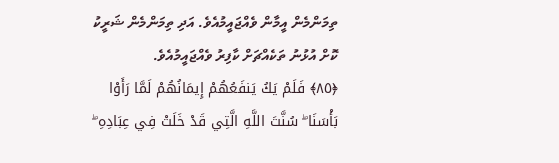ތިމަންމެން އީމާން ވެއްޖައީމުއެވެ. އަދި ތިމަންމެން ޝަރީކު ކޮށް އުޅުނު ތަކެއްޗަށް ކާފިރު ވެއްޖައީމުއެވެ.
﴿٨٥﴾ فَلَمْ يَكُ يَنفَعُهُمْ إِيمَانُهُمْ لَمَّا رَأَوْا بَأْسَنَا ۖ سُنَّتَ اللَّهِ الَّتِي قَدْ خَلَتْ فِي عِبَادِهِ ۖ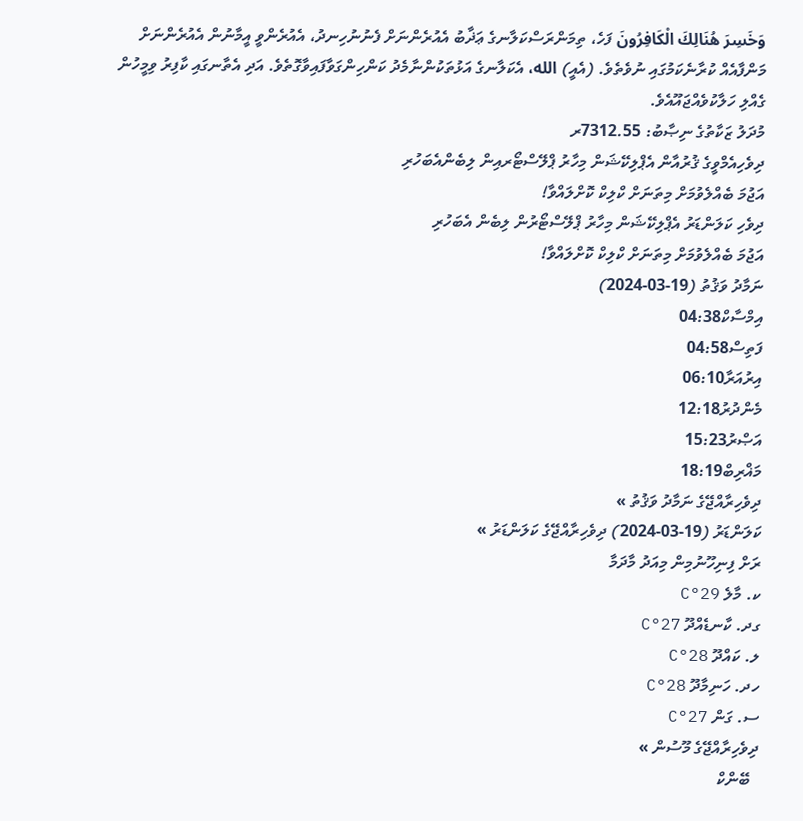وَخَسِرَ هُنَالِكَ الْكَافِرُونَ ފަހެ، ތިމަންރަސްކަލާނގެ ޢަޛާބު އެއުރެންނަށް ފެނުނުހިނދު، އެއުރެންވީ އީމާނުން އެއުރެންނަށް މަންފާއެއް ކުރާނެކަމުގައި ނުވެތެވެ. (އެއީ) الله، އެކަލާނގެ އަޅުތަކުންނާމެދު ކަންހިންގަވާފައިވާގޮތެވެ. އަދި އެތާނގައި ކާފިރު ވިމީހުން ގެއްލި ހަލާކުވެއްޖައޫއެވެ.
މުދަލު ޒަކާތުގެ ނިޞާބު: 7312.55ރ
ދިވެހިއެމްވީގެ ޤުރުއާން އެޕްލިކޭޝަން މިހާރު ޕްލޭސްޓޯރއިން ލިބެންއެބަހުރި
އަޖުމަ ބެއްލެވުމަށް މިތަނަށް ކްލިކް ކޮށްލައްވާ!
ދިވެހި ކަލަންޑަރު އެޕްލިކޭޝަން މިހާރު ޕްލޭސްޓޯރުން ލިބެން އެބަހުރި
އަޖުމަ ބެއްލެވުމަށް މިތަނަށް ކްލިކް ކޮށްލައްވާ!
ނަމާދު ވަޤުތު (19-03-2024)
އިމްސާކް04:38
ފަތިސް04:58
އިރުއަރާ06:10
މެންދުރު12:18
އަޞްރު15:23
މަޣްރިބް18:19
ދިވެހިރާއްޖޭގެ ނަމާދު ވަޤުތު »
ކަލަންޑަރު (19-03-2024) ދިވެހިރާއްޖޭގެ ކަލަންޑަރު »
ރަށް ފިނިހޫނުމިން މިއަދު މާދަމާ
ކ. މާލެ 29°C
ގދ. ކާނޑެއްދޫ 27°C
ލ. ކައްދޫ 28°C
ހދ. ހަނިމާދޫ 28°C
ސ. ގަން 27°C
ދިވެހިރާއްޖޭގެ މޫސުން »
  ބޭންކް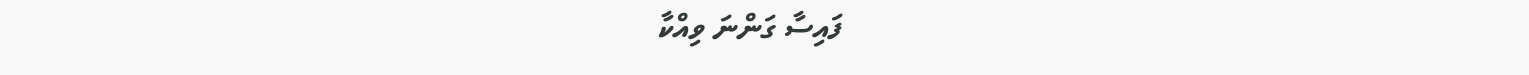ފައިސާ ގަންނަ ވިއްކާ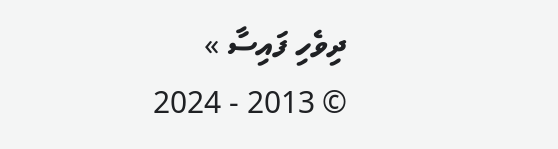ދިވެހި ފައިސާ »
© 2013 - 2024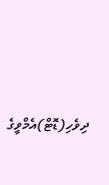ދިވެހި(ޑޮޓް)އެމްވީގެ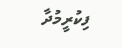ފިކުރީމުދާ